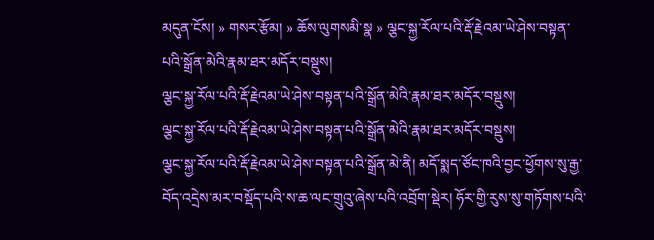མདུན་ངོས། » གསར་རྩོམ། » ཆོས་ལུགསམི་སྣ » ལྕང་སྐྱ་རོལ་པའི་རྡོ་རྗེའམ་ཡེ་ཤེས་བསྟན་པའི་སྒྲོན་མེའི་རྣམ་ཐར་མདོར་བསྡུས།
ལྕང་སྐྱ་རོལ་པའི་རྡོ་རྗེའམ་ཡེ་ཤེས་བསྟན་པའི་སྒྲོན་མེའི་རྣམ་ཐར་མདོར་བསྡུས།
ལྕང་སྐྱ་རོལ་པའི་རྡོ་རྗེའམ་ཡེ་ཤེས་བསྟན་པའི་སྒྲོན་མེའི་རྣམ་ཐར་མདོར་བསྡུས།
ལྕང་སྐྱ་རོལ་པའི་རྡོ་རྗེའམ་ཡེ་ཤེས་བསྟན་པའི་སྒྲོན་མེ་ནི། མདོ་སྨད་ཙོང་ཁའི་བྱང་ཕྱོགས་སུ་རྒྱ་བོད་འདྲེས་མར་བསྡོད་པའི་ས་ཆ་ལང་གྲུའུ་ཞེས་པའི་འབྲོག་སྡེར། ཧོར་གྱི་རུས་སུ་གཏོགས་པའི་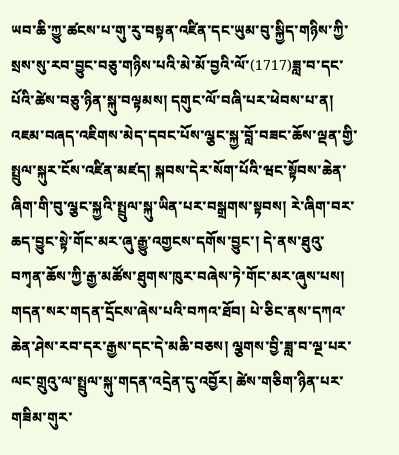ཡབ་ཆི་ཀྱུ་ཚངས་པ་གུ་རུ་བསྟན་འཛིན་དང་ཡུམ་བུ་སྐྱིད་གཉིས་ཀྱི་སྲས་སུ་རབ་བྱུང་བཅུ་གཉིས་པའི་མེ་མོ་བྱའི་ལོ་(1717)ཟླ་བ་དང་པོའི་ཚེས་བཅུ་ཉིན་སྐུ་བལྟམས། དགུང་ལོ་བཞི་པར་ཕེབས་པ་ན། འཇམ་བཞད་འཇིགས་མེད་དབང་པོས་ལྕང་སྐྱ་བློ་བཟང་ཆོས་ལྡན་གྱི་སྤྲུལ་སྐུར་ངོས་འཛིན་མཛད། སྐབས་དེར་སོག་པོའི་ཝང་སྟོབས་ཆེན་ཞིག་གི་བུ་ལྕང་སྐྱའི་སྤྲུལ་སྐུ་ཡིན་པར་བསྒྲགས་སྟབས། རེ་ཞིག་བར་ཆད་བྱུང་སྟེ་གོང་མར་ཞུ་རྒྱུ་འགྱངས་དགོས་བྱུང་། དེ་ནས་ཐུའུ་བཀྭན་ཆོས་ཀྱི་རྒྱ་མཚོས་ཐུགས་ཁུར་བཞེས་ཏེ་གོང་མར་ཞུས་པས། གདན་སར་གདན་དྲོངས་ཞེས་པའི་བཀའ་ཐོབ། པེ་ཅིང་ནས་དཀའ་ཆེན་ཤེས་རབ་དར་རྒྱས་དང་དེ་མཆི་བཅས། ལྕགས་བྱི་ཟླ་བ་ལྔ་པར་ལང་གྲུའུ་ལ་སྤྲུལ་སྐུ་གདན་འདྲེན་དུ་འབྱོར། ཚེས་གཅིག་ཉིན་པར་གཟིམ་གུར་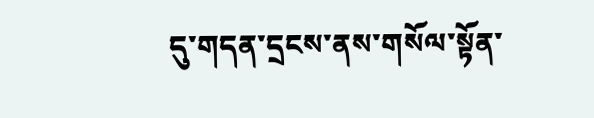དུ་གདན་དྲངས་ནས་གསོལ་སྟོན་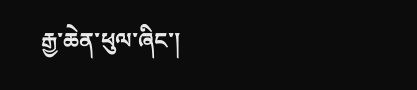རྒྱ་ཆེན་ཕུལ་ཞིང་།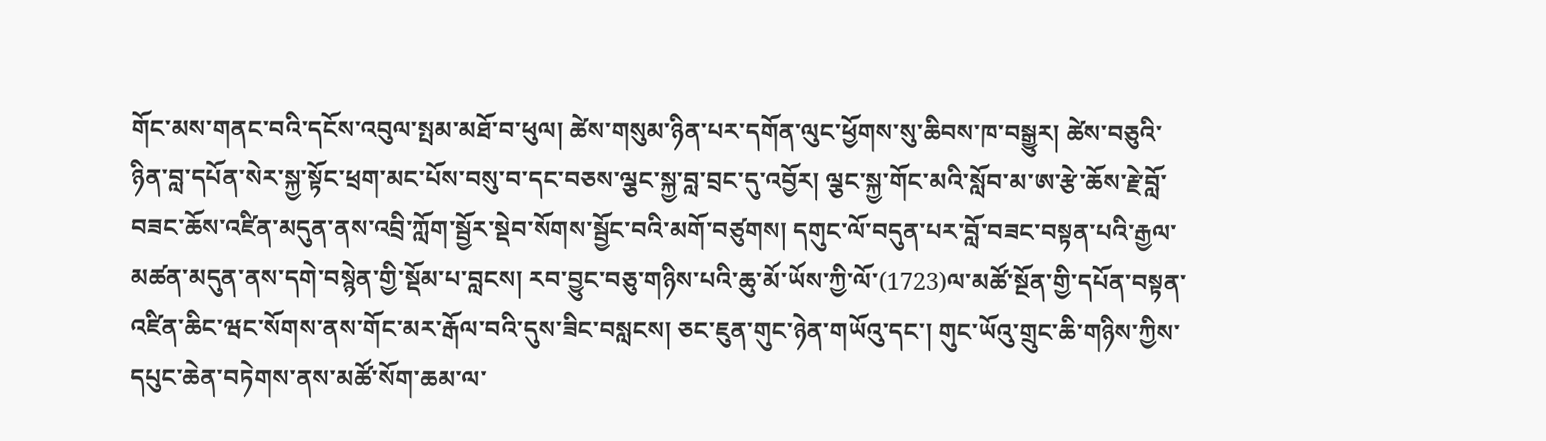གོང་མས་གནང་བའི་དངོས་འབུལ་སྤམ་མཐོ་བ་ཕུལ། ཚེས་གསུམ་ཉིན་པར་དགོན་ལུང་ཕྱོགས་སུ་ཆིབས་ཁ་བསྒྱུར། ཚེས་བཅུའི་ཉིན་བླ་དཔོན་སེར་སྐྱ་སྟོང་ཕྲག་མང་པོས་བསུ་བ་དང་བཅས་ལྕང་སྐྱ་བླ་བྲང་དུ་འབྱོར། ལྕང་སྐྱ་གོང་མའི་སློབ་མ་ཨ་རྩེ་ཆོས་རྗེ་བློ་བཟང་ཆོས་འཛིན་མདུན་ནས་འབྲི་ཀློག་སྦྱོར་སྡེབ་སོགས་སྦྱོང་བའི་མགོ་བཙུགས། དགུང་ལོ་བདུན་པར་བློ་བཟང་བསྟན་པའི་རྒྱལ་མཚན་མདུན་ནས་དགེ་བསྙེན་གྱི་སྡོམ་པ་བླངས། རབ་བྱུང་བཅུ་གཉིས་པའི་ཆུ་མོ་ཡོས་ཀྱི་ལོ་(1723)ལ་མཚོ་སྔོན་གྱི་དཔོན་བསྟན་འཛིན་ཆིང་ཝང་སོགས་ནས་གོང་མར་རྒོལ་བའི་དུས་ཟིང་བསླངས། ཅང་ཇུན་གུང་ཉེན་གཡོའུ་དང་། གུང་ཡོའུ་གྲུང་ཆི་གཉིས་ཀྱིས་དཔུང་ཆེན་བཏེགས་ནས་མཚོ་སོག་ཆམ་ལ་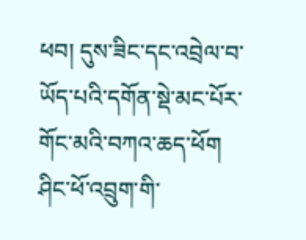ཕབ། དུས་ཟིང་དང་འབྲེལ་བ་ཡོད་པའི་དགོན་སྡེ་མང་པོར་གོང་མའི་བཀའ་ཆད་ཕོག ཤིང་ཕོ་འབྲུག་གི་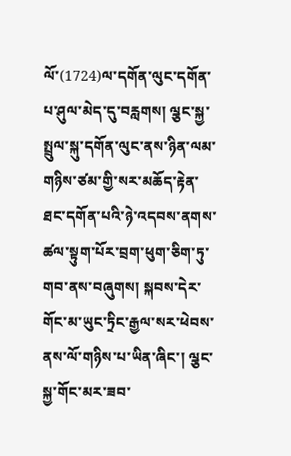ལོ་(1724)ལ་དགོན་ལུང་དགོན་པ་ཤུལ་མེད་དུ་བརླགས། ལྕང་སྐྱ་སྤྲུལ་སྐུ་དགོན་ལུང་ནས་ཉིན་ལམ་གཉིས་ཙམ་གྱི་སར་མཆོད་རྟེན་ཐང་དགོན་པའི་ཉེ་འདབས་ནགས་ཚལ་སྟུག་པོར་བྲག་ཕུག་ཅིག་ཏུ་གབ་ནས་བཞུགས། སྐབས་དེར་གོང་མ་ཡུང་ཏྲིང་རྒྱལ་སར་ཕེབས་ནས་ལོ་གཉིས་པ་ཡིན་ཞིང་། ལྕང་སྐྱ་གོང་མར་ཟབ་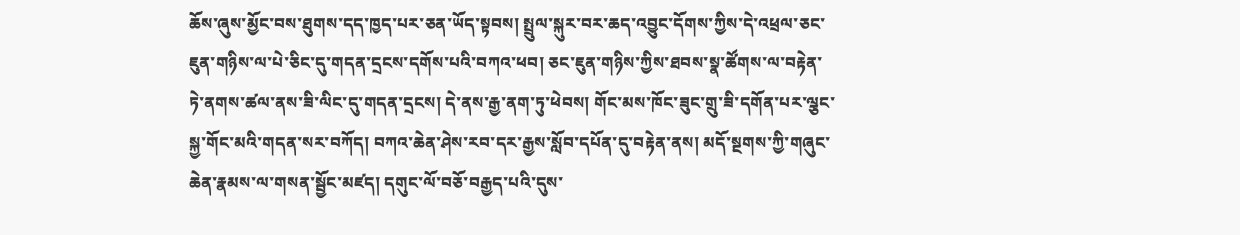ཆོས་ཞུས་མྱོང་བས་ཐུགས་དད་ཁྱད་པར་ཅན་ཡོད་སྟབས། སྤྲུལ་སྐུར་བར་ཆད་འབྱུང་དོགས་ཀྱིས་དེ་འཕྲལ་ཅང་ཇུན་གཉིས་ལ་པེ་ཅིང་དུ་གདན་དྲངས་དགོས་པའི་བཀའ་ཕབ། ཅང་ཇུན་གཉིས་ཀྱིས་ཐབས་སྣ་ཚོགས་ལ་བརྟེན་ཏེ་ནགས་ཚལ་ནས་ཟི་ལིང་དུ་གདན་དྲངས། དེ་ནས་རྒྱ་ནག་ཏུ་ཕེབས། གོང་མས་ཁོང་ཟུང་གྲུ་ཟི་དགོན་པར་ལྕང་སྐྱ་གོང་མའི་གདན་སར་བཀོད། བཀའ་ཆེན་ཤེས་རབ་དར་རྒྱས་སློབ་དཔོན་དུ་བརྟེན་ནས། མདོ་སྔགས་ཀྱི་གཞུང་ཆེན་རྣམས་ལ་གསན་སྦྱོང་མཛད། དགུང་ལོ་བཅོ་བརྒྱད་པའི་དུས་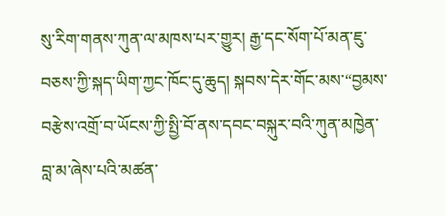སུ་རིག་གནས་ཀུན་ལ་མཁས་པར་གྱུར། རྒྱ་དང་སོག་པོ་མན་ཇུ་བཅས་ཀྱི་སྐད་ཡིག་ཀྱང་ཁོང་དུ་ཆུད། སྐབས་དེར་གོང་མས་“བྱམས་བརྩེས་འགྲོ་བ་ཡོངས་ཀྱི་སྤྱི་བོ་ནས་དབང་བསྐུར་བའི་ཀུན་མཁྱེན་བླ་མ་ཞེས་པའི་མཚན་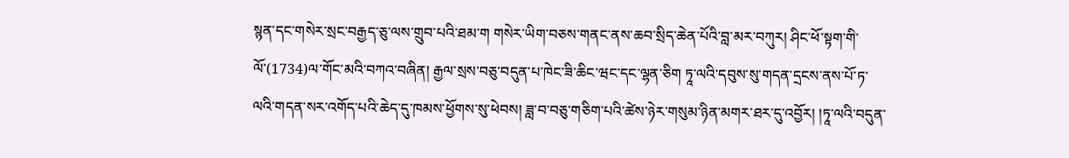སྙན་དང་གསེར་སྲང་བརྒྱད་ཅུ་ལས་གྲུབ་པའི་ཐམ་ག གསེར་ཡིག་བཅས་གནང་ནས་ཆབ་སྲིད་ཆེན་པོའི་བླ་མར་བཀུར། ཤིང་ཕོ་སྟག་གི་ལོ་(1734)ལ་གོང་མའི་བཀའ་བཞིན། རྒྱལ་སྲས་བཅུ་བདུན་པ་ཁེང་ཟི་ཆིང་ཝང་དང་ལྷན་ཅིག ཏཱ་ལའི་དབུས་སུ་གདན་དྲངས་ནས་པོ་ཏ་ལའི་གདན་སར་འགོད་པའི་ཆེད་དུ་ཁམས་ཕྱོགས་སུ་ཕེབས། ཟླ་བ་བཅུ་གཅིག་པའི་ཚེས་ཉེར་གསུམ་ཉིན་མགར་ཐར་དུ་འབྱོར། །ཏཱ་ལའི་བདུན་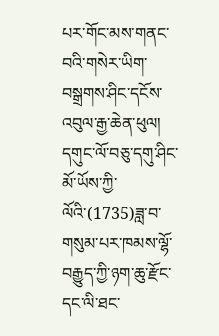པར་གོང་མས་གནང་བའི་གསེར་ཡིག་བསྒྲགས་ཤིང་དངོས་འབུལ་རྒྱ་ཆེན་ཕུལ། དགུང་ལོ་བཅུ་དགུ་ཤིང་མོ་ཡོས་ཀྱི་ལོའི་(1735)ཟླ་བ་གསུམ་པར་ཁམས་ལྷོ་བརྒྱུད་ཀྱི་ཉག་ཆུ་རྫོང་དང་ལི་ཐང་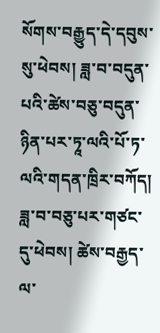སོགས་བརྒྱུད་དེ་དབུས་སུ་ཕེབས། ཟླ་བ་བདུན་པའི་ཚེས་བཅུ་བདུན་ཉིན་པར་ཏཱ་ལའི་པོ་ཏ་ལའི་གདན་ཁྲིར་བཀོད། ཟླ་བ་བཅུ་པར་གཙང་དུ་ཕེབས། ཚེས་བརྒྱད་ལ་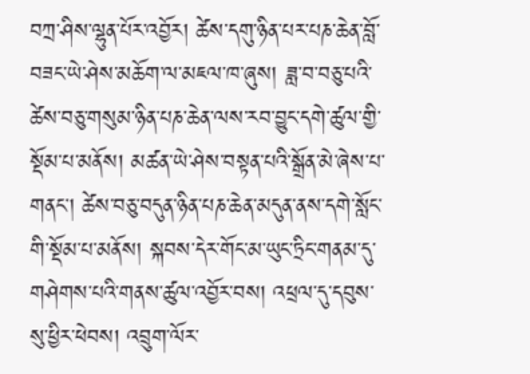བཀྲ་ཤིས་ལྷུན་པོར་འབྱོར། ཚེས་དགུ་ཉིན་པར་པཎ་ཆེན་བློ་བཟང་ཡེ་ཤེས་མཆོག་ལ་མཇལ་ཁ་ཞུས། ཟླ་བ་བཅུ་པའི་ཚེས་བཅུ་གསུམ་ཉིན་པཎ་ཆེན་ལས་རབ་བྱུང་དགེ་ཚུལ་གྱི་སྡོམ་པ་མནོས། མཚན་ཡེ་ཤེས་བསྟན་པའི་སྒྲོན་མེ་ཞེས་པ་གནང་། ཚེས་བཅུ་བདུན་ཉིན་པཎ་ཆེན་མདུན་ནས་དགེ་སློང་གི་སྡོམ་པ་མནོས། སྐབས་དེར་གོང་མ་ཡུང་ཏྲིང་གནམ་དུ་གཤེགས་པའི་གནས་ཚུལ་འབྱོར་བས། འཕྲལ་དུ་དབུས་སུ་ཕྱིར་ཕེབས། འབྲུག་ལོར་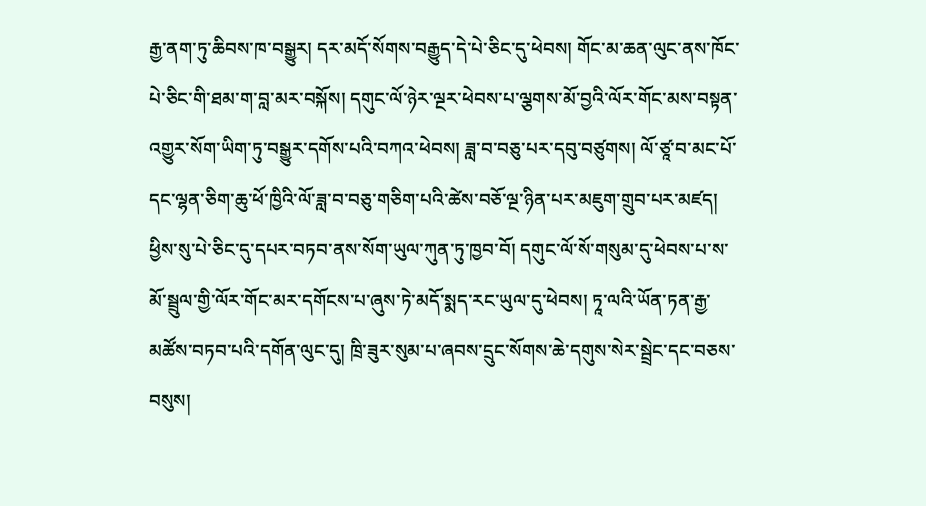རྒྱ་ནག་ཏུ་ཆིབས་ཁ་བསྒྱུར། དར་མདོ་སོགས་བརྒྱུད་དེ་པེ་ཅིང་དུ་ཕེབས། གོང་མ་ཆན་ལུང་ནས་ཁོང་པེ་ཅིང་གི་ཐམ་ག་བླ་མར་བསྐོས། དགུང་ལོ་ཉེར་ལྔར་ཕེབས་པ་ལྕགས་མོ་བྱའི་ལོར་གོང་མས་བསྟན་འགྱུར་སོག་ཡིག་ཏུ་བསྒྱུར་དགོས་པའི་བཀའ་ཕེབས། ཟླ་བ་བཅུ་པར་དབུ་བཙུགས། ལོ་ཙཱ་བ་མང་པོ་དང་ལྷན་ཅིག་ཆུ་ཕོ་ཁྱིའི་ལོ་ཟླ་བ་བཅུ་གཅིག་པའི་ཚེས་བཅོ་ལྔ་ཉིན་པར་མཇུག་གྲུབ་པར་མཛད། ཕྱིས་སུ་པེ་ཅིང་དུ་དཔར་བཏབ་ནས་སོག་ཡུལ་ཀུན་ཏུ་ཁྱབ་བོ། དགུང་ལོ་སོ་གསུམ་དུ་ཕེབས་པ་ས་མོ་སྦྲུལ་གྱི་ལོར་གོང་མར་དགོངས་པ་ཞུས་ཏེ་མདོ་སྨད་རང་ཡུལ་དུ་ཕེབས། ཏཱ་ལའི་ཡོན་ཏན་རྒྱ་མཚོས་བཏབ་པའི་དགོན་ལུང་དུ། ཁྲི་ཟུར་སུམ་པ་ཞབས་དྲུང་སོགས་ཆེ་དགུས་སེར་སྦྲེང་དང་བཅས་བསུས།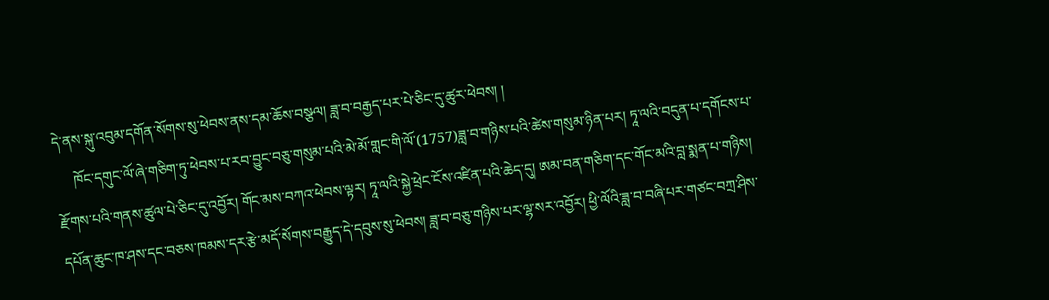དེ་ནས་སྐུ་འབུམ་དགོན་སོགས་སུ་ཕེབས་ནས་དམ་ཆོས་བསྩལ། ཟླ་བ་བརྒྱད་པར་པེ་ཅིང་དུ་ཚུར་ཕེབས། །
     ཁོང་དགུང་ལོ་ཞེ་གཅིག་ཏུ་ཕེབས་པ་རབ་བྱུང་བཅུ་གསུམ་པའི་མེ་མོ་གླང་གི་ལོ་(1757)ཟླ་བ་གཉིས་པའི་ཚེས་གསུམ་ཉིན་པར། ཏཱ་ལའི་བདུན་པ་དགོངས་པ་རྫོགས་པའི་གནས་ཚུལ་པེ་ཅིང་དུ་འབྱོར། གོང་མས་བཀའ་ཕེབས་ལྟར། ཏཱ་ལའི་སྐྱེ་ཕྲེང་ངོས་འཛིན་པའི་ཆེད་དུ། ཨམ་བན་གཅིག་དང་གོང་མའི་བླ་སྨན་པ་གཉིས། དཔོན་ཆུང་ཁ་ཤས་དང་བཅས་ཁམས་དར་རྩེ་མདོ་སོགས་བརྒྱུད་དེ་དབུས་སུ་ཕེབས། ཟླ་བ་བཅུ་གཉིས་པར་ལྷ་སར་འབྱོར། ཕྱི་ལོའི་ཟླ་བ་བཞི་པར་གཙང་བཀྲ་ཤིས་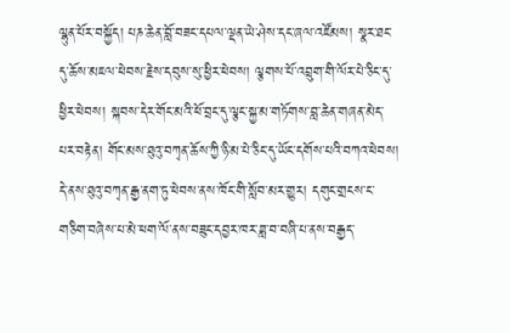ལྷུན་པོར་བསྐྱོད། པཎ་ཆེན་བློ་བཟང་དཔལ་ལྡན་ཡེ་ཤེས་དང་ཞལ་འཛོམས། སྣར་ཐང་དུ་ཆོས་མཇལ་ཕེབས་རྗེས་དབུས་སུ་ཕྱིར་ཕེབས། ལྕགས་པོ་འབྲུག་གི་ལོར་པེ་ཅིང་དུ་ཕྱིར་ཕེབས། སྐབས་དེར་གོང་མའི་ཕོ་བྲང་དུ་ལྕང་སྐྱ་མ་གཏོགས་བླ་ཆེན་གཞན་མེད་པར་བརྟེན། གོང་མས་ཐུའུ་བཀྭན་ཆོས་ཀྱི་ཉི་མ་པེ་ཅིང་དུ་ཡོང་དགོས་པའི་བཀའ་ཕེབས། དེ་ནས་ཐུའུ་བཀྭན་རྒྱ་ནག་ཏུ་ཕེབས་ནས་ཁོང་གི་སློབ་མར་གྱུར། དགུང་གྲངས་ང་གཅིག་བཞེས་པ་མེ་ཕག་ལོ་ནས་བཟུང་དབྱར་ཁར་ཟླ་བ་བཞི་པ་ནས་བརྒྱད་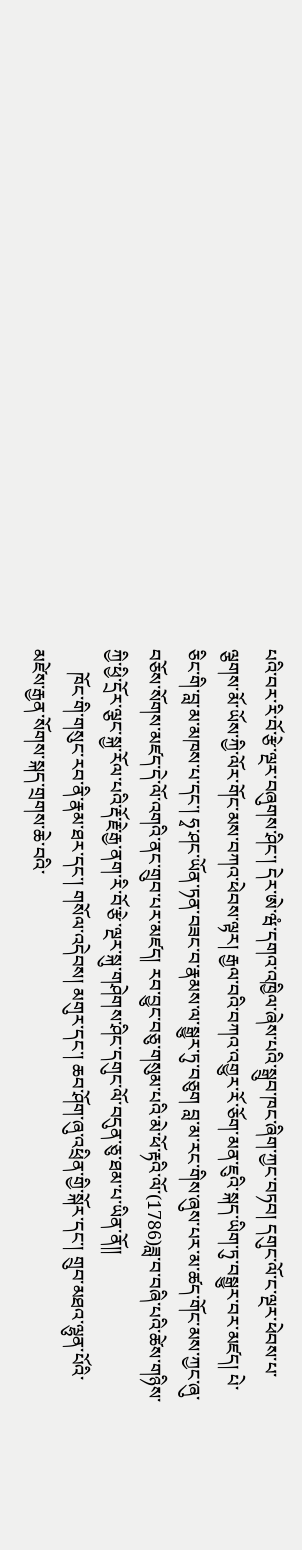པའི་བར་རི་བོ་རྩེ་ལྔར་བཞུགས་ཤིང་། དེར་ཨེ་ཝཾ་དགའ་འཁྱིལ་ཞེས་པའི་སྒྲུབ་ཁང་ཞིག་ཀྱང་བཏབ། དགུང་ལོ་ང་ལྔར་ཕེབས་པ་ལྕགས་མོ་ཡོས་ཀྱི་ལོར་གོང་མས་བཀའ་ཕེབས་ལྟར། རྒྱལ་བའི་བཀའ་འགྱུར་རོ་ཅོག་མན་ཇུའི་སྐད་ཡིག་ཏུ་བསྒྱུར་བར་མཛད། པེ་ཅིང་གི་བླ་མ་མཁས་པ་དང་། ཧྭ་ཤང་ཡོན་ཏན་བཟང་བ་རྣམས་ལ་སྒྱུར་ཏུ་བཅུག བླ་མ་རང་གིས་ཞུས་པར་མ་ཚད་གོང་མས་ཀྱང་ཞུ་བཅོས་སོགས་མཛད་དེ་ལོ་འགའི་ནང་གྲུབ་པར་མཛད། རབ་བྱུང་བཅུ་གསུམ་པའི་མེ་ཕོ་རྟའི་ལོ་(1786)ཟླ་བ་བཞི་པའི་ཚེས་གཉིས་ཀྱི་ཕྱི་དྲོར་ལྕང་སྐྱ་རོལ་པའི་རྡོ་རྗེ་རྒྱ་ནག་རི་བོ་རྩེ་ལྔར་སྐུ་གཤེགས་ཤིང་དགུང་ལོ་བདུན་ཅུ་ཐམ་པ་ཡིན་ནོ།།
     ཁོང་གི་གསུང་རབ་ནི་རྣམ་ཐར་དང་། གསོལ་འདེབས། མགུར་དང་། ཆབ་ཤོག་ཞུ་འཕྲིན་གྱི་སྐོར་དང་། གྲུབ་མཐའ་ལྷུན་པོའི་མཛེས་རྒྱན་སོགས་སྐད་གྲགས་ཆེ་བའི་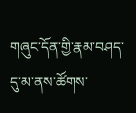གཞུང་དོན་གྱི་རྣམ་བཤད་དུ་མ་ནས་ཚོགས་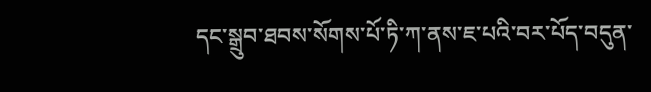དང་སྒྲུབ་ཐབས་སོགས་པོ་ཏི་ཀ་ནས་ཇ་པའི་བར་པོད་བདུན་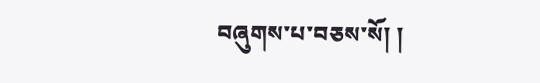བཞུགས་པ་བཅས་སོ། །